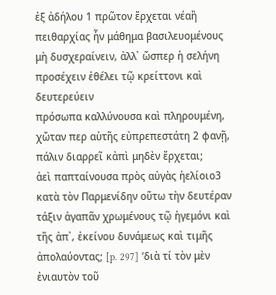ἐξ ἀδήλου 1 πρῶτον ἔρχεται νέαἢ πειθαρχίας ἦν μάθημα βασιλευομένους μὴ δυσχεραίνειν, ἀλλ᾽ ὥσπερ ἡ σελήνη προσέχειν ἐθέλει τῷ κρείττονι καὶ δευτερεύειν
πρόσωπα καλλύνουσα καὶ πληρουμένη,
χὤταν περ αὑτῆς εὐπρεπεστάτη 2 φανῇ,
πάλιν διαρρεῖ κἀπὶ μηδὲν ἔρχεται;
ἀεὶ παπταίνουσα πρὸς αὐγὰς ἠελίοιο3 κατὰ τὸν Παρμενίδην οὕτω τὴν δευτέραν τάξιν ἀγαπᾶν χρωμένους τῷ ἡγεμόνι καὶ τῆς ἀπ᾽, ἐκείνου δυνάμεως καὶ τιμῆς ἀπολαύοντας; [p. 297] ‘διὰ τί τὸν μὲν ἐνιαυτὸν τοῦ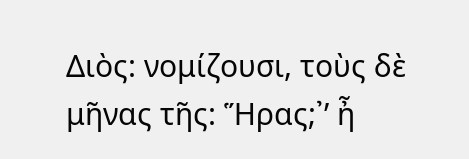Διὸς: νομίζουσι, τοὺς δὲ μῆνας τῆς: Ἥρας;᾽’ ἦ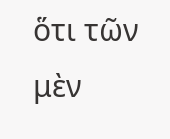ὅτι τῶν μὲν